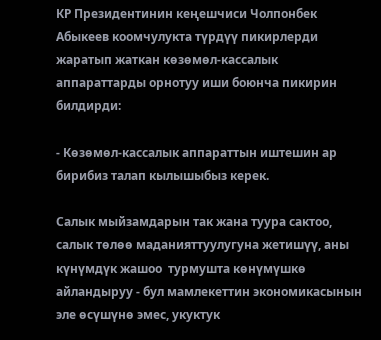КР Президентинин кеңешчиси Чолпонбек Абыкеев коомчулукта түрдүү пикирлерди жаратып жаткан көзөмөл-кассалык аппараттарды орнотуу иши боюнча пикирин билдирди:

- Көзөмөл-кассалык аппараттын иштешин ар бирибиз талап кылышыбыз керек.

Салык мыйзамдарын так жана туура сактоо, салык төлөө маданияттуулугуна жетишүү, аны күнүмдүк жашоо  турмушта көнүмүшкө айландыруу - бул мамлекеттин экономикасынын эле өсүшүнө эмес, укуктук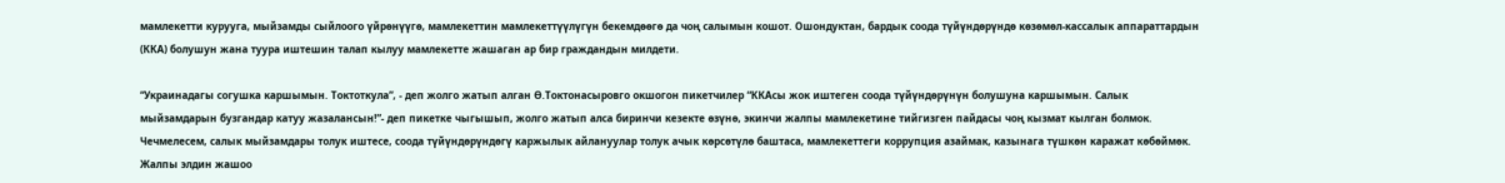мамлекетти курууга, мыйзамды сыйлоого үйрөнүүгө, мамлекеттин мамлекеттүүлүгүн бекемдөөгө да чоң салымын кошот. Ошондуктан, бардык соода түйүндөрүндө көзөмөл-кассалык аппараттардын (ККА) болушун жана туура иштешин талап кылуу мамлекетте жашаган ар бир граждандын милдети.

“Украинадагы согушка каршымын. Токтоткула”, - деп жолго жатып алган Ө.Токтонасыровго окшогон пикетчилер “ККАсы жок иштеген соода түйүндөрүнүн болушуна каршымын. Салык мыйзамдарын бузгандар катуу жазалансын!”- деп пикетке чыгышып, жолго жатып алса биринчи кезекте өзүнө, экинчи жалпы мамлекетине тийгизген пайдасы чоң кызмат кылган болмок. Чечмелесем, салык мыйзамдары толук иштесе, соода түйүндөрүндөгү каржылык айлануулар толук ачык көрсөтүлө баштаса, мамлекеттеги коррупция азаймак, казынага түшкөн каражат көбөймөк. Жалпы элдин жашоо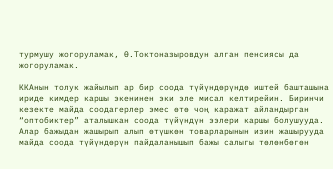турмушу жогоруламак, Ө.Токтоназыровдун алган пенсиясы да жогоруламак.

ККАнын толук жайылып ар бир соода түйүндөрүндө иштей башташына ириде кимдер каршы экенинен эки эле мисал келтирейин. Биринчи кезекте майда соодагерлер эмес өтө чоң каражат айландырган “оптобиктер” аталышкан соода түйүндүн ээлери каршы болушууда. Алар бажыдан жашырып алып өтүшкөн товарларынын изин жашырууда майда соода түйүндөрүн пайдаланышып бажы салыгы төлөнбөгөн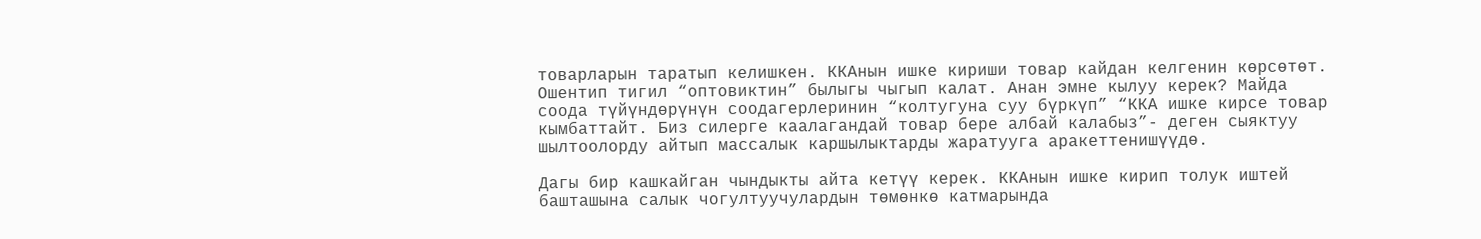товарларын таратып келишкен. ККАнын ишке кириши товар кайдан келгенин көрсөтөт. Ошентип тигил “оптовиктин” былыгы чыгып калат. Анан эмне кылуу керек? Майда соода түйүндөрүнүн соодагерлеринин “колтугуна суу бүркүп” “ККА ишке кирсе товар кымбаттайт. Биз силерге каалагандай товар бере албай калабыз”- деген сыяктуу шылтоолорду айтып массалык каршылыктарды жаратууга аракеттенишүүдө.

Дагы бир кашкайган чындыкты айта кетүү керек. ККАнын ишке кирип толук иштей башташына салык чогултуучулардын төмөнкө катмарында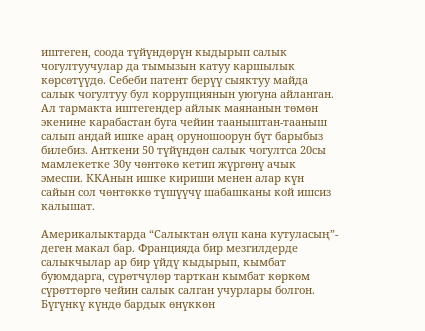иштеген, соода түйүндөрүн кыдырып салык чогултуучулар да тымызын катуу каршылык көрсөтүүдө. Себеби патент берүү сыяктуу майда салык чогултуу бул коррупциянын уюгуна айланган. Ал тармакта иштегендер айлык маянанын төмөн экенине карабастан буга чейин тааныштан-тааныш салып андай ишке араң оруношоорун бүт барыбыз билебиз. Анткени 50 түйүндөн салык чогултса 20сы мамлекетке 30у чөнтөкө кетип жүргөнү ачык эмеспи. ККАнын ишке кириши менен алар күн сайын сол чөнтөккө түшүүчү шабашканы кой ишсиз калышат.

Америкалыктарда “Салыктан өлүп кана кутуласың”- деген макал бар. Францияда бир мезгилдерде салыкчылар ар бир үйдү кыдырып, кымбат буюмдарга, сүрөтчүлөр тарткан кымбат көркөм сүрөттөргө чейин салык салган учурлары болгон. Бүгүнкү күндө бардык өнүккөн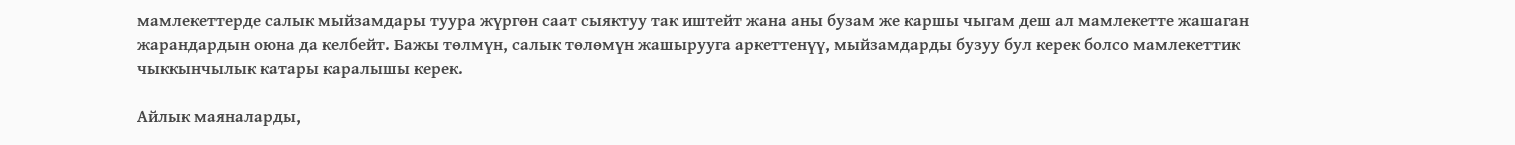мамлекеттерде салык мыйзамдары туура жүргөн саат сыяктуу так иштейт жана аны бузам же каршы чыгам деш ал мамлекетте жашаган жарандардын оюна да келбейт. Бажы төлмүн, салык төлөмүн жашырууга аркеттенүү, мыйзамдарды бузуу бул керек болсо мамлекеттик чыккынчылык катары каралышы керек.

Айлык маяналарды,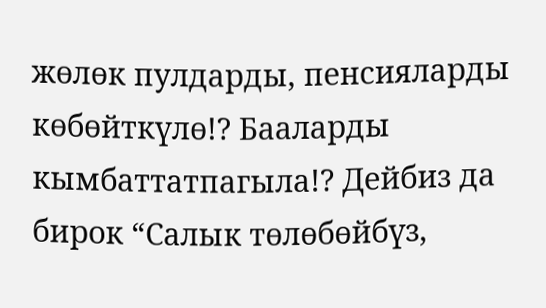жөлөк пулдарды, пенсияларды көбөйткүлө!? Бааларды кымбаттатпагыла!? Дейбиз да бирок “Салык төлөбөйбүз,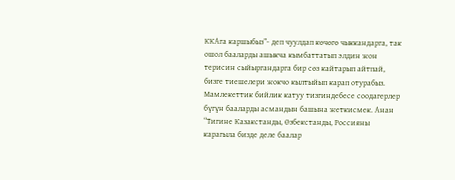ККАга каршыбыз”- деп чуулдап көчөгө чыккандарга, так ошол бааларды ашыкча кымбаттатып элдин жон терисин сыйыргандарга бир сөз кайтарып айтпай, бизге тиешелери жокчо кылтыйып карап отурабыз. Мамлекеттик бийлик катуу тизгиндебесе соодагерлер бүгүн бааларды асмандын башына жеткисмек. Анан “Тигине Казакстанды, Өзбекстанды, Россияны карагыла бизде деле баалар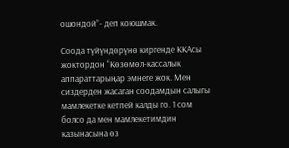ошондой”- деп коюшмак.

Соода түйүндөрүнө киргенде ККАсы жоктордон “Көзөмөл-кассалык аппараттарыңар эмнеге жок. Мен сиздерден жасаган соодамдын салыгы мамлекетке кетпей калды го. 1 сом болсо да мен мамлекетимдин казынасына өз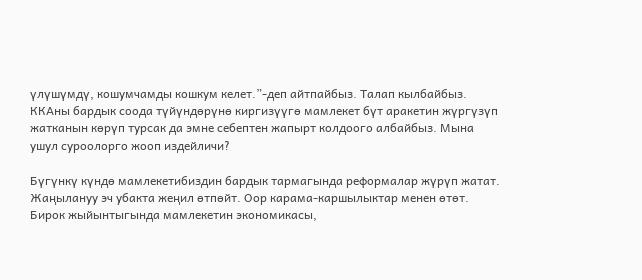үлүшүмдү, кошумчамды кошкум келет.”-деп айтпайбыз. Талап кылбайбыз. ККАны бардык соода түйүндөрүнө киргизүүгө мамлекет бүт аракетин жүргүзүп жатканын көрүп турсак да эмне себептен жапырт колдоого албайбыз. Мына ушул суроолорго жооп издейличи?

Бүгүнкү күндө мамлекетибиздин бардык тармагында реформалар жүрүп жатат. Жаңылануу эч убакта жеңил өтпөйт. Оор карама-каршылыктар менен өтөт. Бирок жыйынтыгында мамлекетин экономикасы,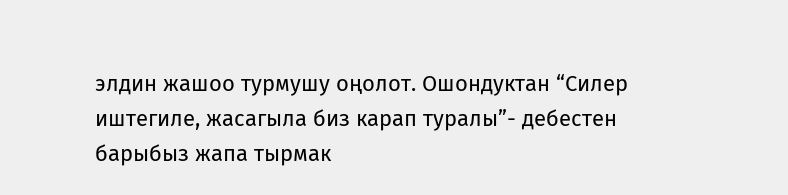элдин жашоо турмушу оңолот. Ошондуктан “Силер иштегиле, жасагыла биз карап туралы”- дебестен барыбыз жапа тырмак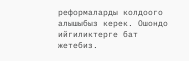реформаларды колдоого алышыбыз керек. Ошондо ийгиликтерге бат жетебиз.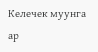Келечек муунга ар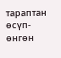тараптан өсүп-өнгөн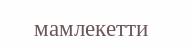мамлекетти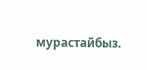мурастайбыз.